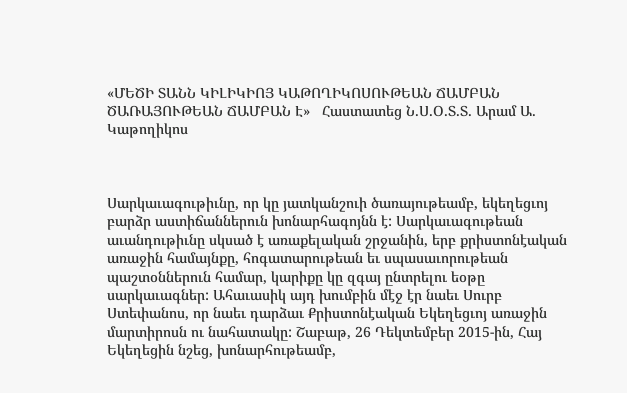«ՄԵԾԻ ՏԱՆՆ ԿԻԼԻԿԻՈՅ ԿԱԹՈՂԻԿՈՍՈՒԹԵԱՆ ՃԱՄԲԱՆ ԾԱՌԱՅՈՒԹԵԱՆ ՃԱՄԲԱՆ Է»   Հաստատեց Ն.Ս.Օ.Տ.Տ. Արամ Ա. Կաթողիկոս



Սարկաւագութիւնը, որ կը յատկանշուի ծառայութեամբ, եկեղեցւոյ բարձր աստիճաններուն խոնարհագոյնն է: Սարկաւագութեան աւանդութիւնը սկսած է առաքելական շրջանին, երբ քրիստոնէական առաջին համայնքը, հոգատարութեան եւ սպասաւորութեան պաշտօններուն համար, կարիքը կը զգայ ընտրելու եօթը սարկաւագներ: Ահաւասիկ այդ խումբին մէջ էր նաեւ Սուրբ Ստեփանոս, որ նաեւ դարձաւ Քրիստոնէական Եկեղեցւոյ առաջին մարտիրոսն ու նահատակը: Շաբաթ, 26 Դեկտեմբեր 2015-ին, Հայ Եկեղեցին նշեց, խոնարհութեամբ,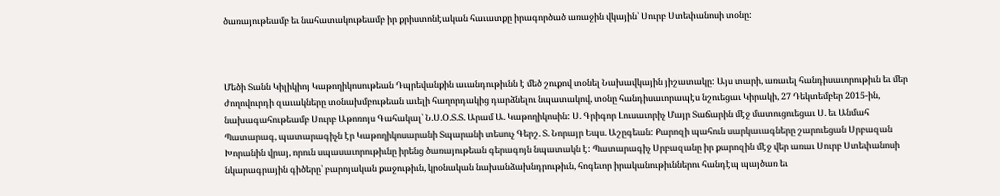ծառայութեամբ եւ նահատակութեամբ իր քրիստոնէական հաւատքը իրագործած առաջին վկային՝ Սուրբ Ստեփանոսի տօնը:



Մեծի Տանն Կիլիկիոյ Կաթողիկոսութեան Դպրեվանքին աւանդութիւնն է մեծ շուքով տօնել Նախավկային յիշատակը: Այս տարի, առաւել հանդիսաւորութիւն եւ մեր ժողովուրդի զաւակները տօնախմբութեան աւելի հաղորդակից դարձնելու նպատակով, տօնը հանդիսաւորապէս նշուեցաւ Կիրակի, 27 Դեկտեմբեր 2015-ին, նախագահութեամբ Սուրբ Աթոռոյս Գահակալ՝ Ն.Ս.Օ.Տ.Տ. Արամ Ա. Կաթողիկոսին: Ս. Գրիգոր Լուսաւորիչ Մայր Տաճարին մէջ մատուցուեցաւ Ս. եւ Անմահ Պատարագ, պատարագիչն էր Կաթողիկոսարանի Տպարանի տեսուչ Գերշ. Տ. Նորայր Եպս. Աշըգեան: Քարոզի պահուն սարկաւագները շարուեցան Սրբազան Խորանին վրայ, որուն սպասաւորութիւնը իրենց ծառայութեան գերագոյն նպատակն է: Պատարագիչ Սրբազանը իր քարոզին մէջ վեր առաւ Սուրբ Ստեփանոսի նկարագրային գիծերը՝ բարոյական քաջութիւն, կրօնական նախանձախնդրութիւն, հոգեւոր իրականութիւններու հանդէպ պայծառ եւ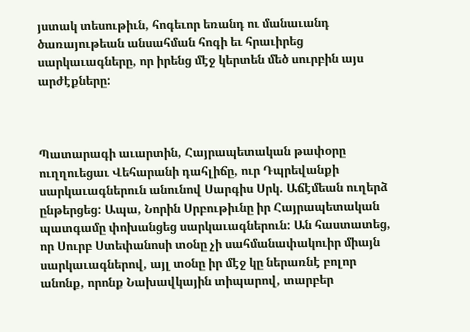յստակ տեսութիւն, հոգեւոր եռանդ ու մանաւանդ ծառայութեան անսահման հոգի եւ հրաւիրեց սարկաւագները, որ իրենց մէջ կերտեն մեծ սուրբին այս արժէքները:



Պատարագի աւարտին, Հայրապետական թափօրը ուղղուեցաւ Վեհարանի դահլիճը, ուր Դպրեվանքի սարկաւագներուն անունով Սարգիս Սրկ. Աճէմեան ուղերձ ընթերցեց: Ապա, Նորին Սրբութիւնը իր Հայրապետական պատգամը փոխանցեց սարկաւագներուն: Ան հաստատեց, որ Սուրբ Ստեփանոսի տօնը չի սահմանափակուիր միայն սարկաւագներով, այլ տօնը իր մէջ կը ներառնէ բոլոր անոնք, որոնք Նախավկային տիպարով, տարբեր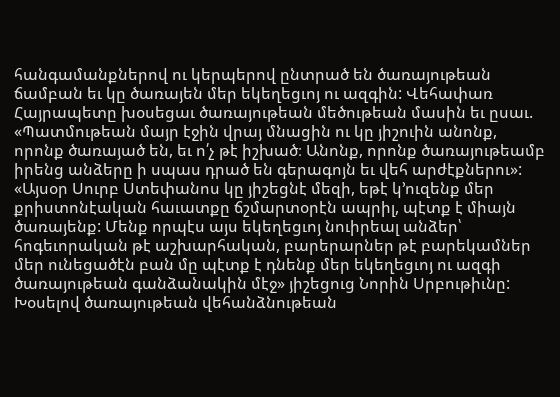հանգամանքներով ու կերպերով ընտրած են ծառայութեան ճամբան եւ կը ծառայեն մեր եկեղեցւոյ ու ազգին: Վեհափառ Հայրապետը խօսեցաւ ծառայութեան մեծութեան մասին եւ ըսաւ. «Պատմութեան մայր էջին վրայ մնացին ու կը յիշուին անոնք, որոնք ծառայած են, եւ ո՛չ թէ իշխած։ Անոնք, որոնք ծառայութեամբ իրենց անձերը ի սպաս դրած են գերագոյն եւ վեհ արժէքներու»: «Այսօր Սուրբ Ստեփանոս կը յիշեցնէ մեզի, եթէ կ’ուզենք մեր քրիստոնէական հաւատքը ճշմարտօրէն ապրիլ, պէտք է միայն ծառայենք: Մենք որպէս այս եկեղեցւոյ նուիրեալ անձեր՝ հոգեւորական թէ աշխարհական, բարերարներ թէ բարեկամներ մեր ունեցածէն բան մը պէտք է դնենք մեր եկեղեցւոյ ու ազգի ծառայութեան գանձանակին մէջ» յիշեցուց Նորին Սրբութիւնը: Խօսելով ծառայութեան վեհանձնութեան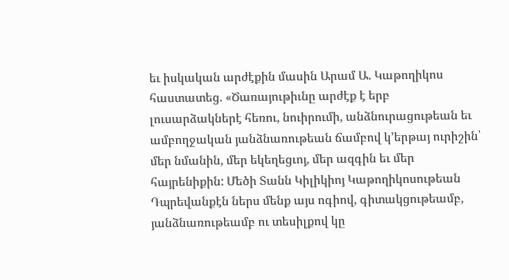եւ իսկական արժէքին մասին Արամ Ա. Կաթողիկոս հաստատեց. «Ծառայութիւնը արժէք է երբ լուսարձակներէ հեռու, նուիրումի, անձնուրացութեան եւ ամբողջական յանձնառութեան ճամբով կ’երթայ ուրիշին՝ մեր նմանին, մեր եկեղեցւոյ, մեր ազգին եւ մեր հայրենիքին: Մեծի Տանն Կիլիկիոյ Կաթողիկոսութեան Դպրեվանքէն ներս մենք այս ոգիով, գիտակցութեամբ, յանձնառութեամբ ու տեսիլքով կը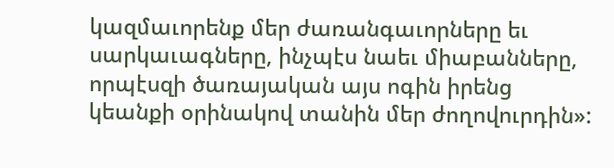կազմաւորենք մեր ժառանգաւորները եւ սարկաւագները, ինչպէս նաեւ միաբանները, որպէսզի ծառայական այս ոգին իրենց կեանքի օրինակով տանին մեր ժողովուրդին»: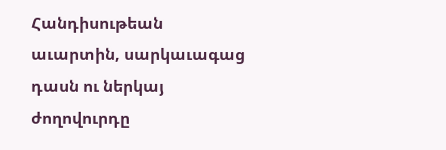Հանդիսութեան աւարտին, սարկաւագաց դասն ու ներկայ ժողովուրդը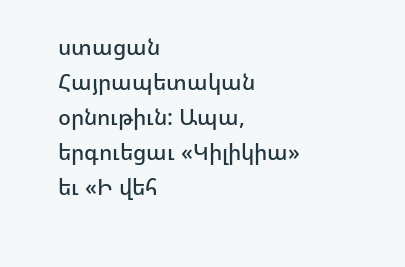ստացան Հայրապետական օրնութիւն: Ապա, երգուեցաւ «Կիլիկիա» եւ «Ի վեհ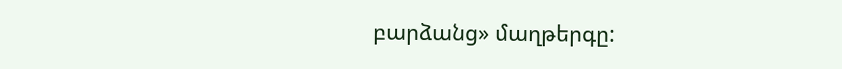բարձանց» մաղթերգը: